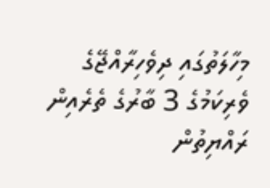މިހާލަތުގައި ދިވެހިރާއްޖޭގެ ވެރިކަމުގެ 3 ބާރުގެ ތެރެއިން ރައްޔިތުން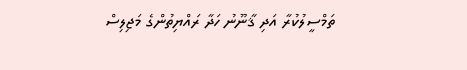ތަމްސީލުކުރާ އަދި ޤާނޫނު ހަދާ ރައްޔިތުންގެ މަޖިލިސް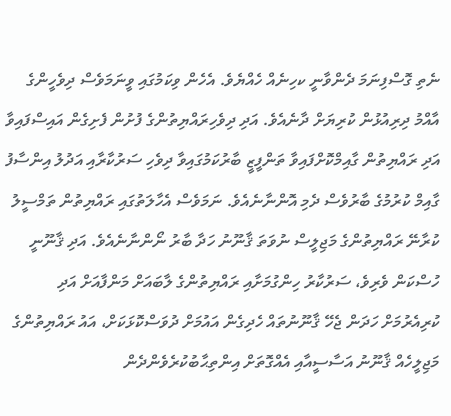ނެތި ގޮސްފިނަމަ ދެންވާނީ ކހިނެއް ހެއްޔެވެ. އެހެން ވިކަމުގައި ވީނަމަވެސް ދިވެހީންގެ އާއްމު ދިރިއުޅުން ކުރިޔަށް ދާނެއެވެ. އަދި ދިވެހިރައްޔިތުންގެ ފުށުން ފެށިގެން އައިސްފައިވާ އަދި ރައްޔިތުން ގާއިމްކޮށްފައިވާ ތަންފީޒީ ބާރުކަމުގައިވާ ދިވެހި ސަރުކާރާއި އަދުލު އިންސާފު ގާއިމް ކުރުމުގެ ބާރުވެސް ދެމި އޮންނާނެއެވެ. ނަމަވެސް އެހާލަތުގައި ރައްޔިތުން ތަމްސީލު ކުރާނޭ ރައްޔިތުންގެ މަޖިލީސް ނުވަތަ ޤާނޫނު ހަދާ ބާރު ނޯންނާނެއެވެ. އަދި ޤާނޫނީ ހުސްކަން ވެރިވެ، ސަރުކާރު ހިންގުމަށާއި ރައްޔިތުންގެ ލާބައަށް މަންފާއަށް އަދި ކުރިއެރުމަށް ހަދަން ޖެހޭ ޤާނޫނުތައް ހެދިގެން އައުމަށް ދުވަސްކޮޅަކަށް، އައު ރައްޔިތުންގެ މަޖިލީހެއް ޤާނޫނު އަސާސީއާއި އެއްގޮތަށް އިންތިޙާބުކުރެވެންދެން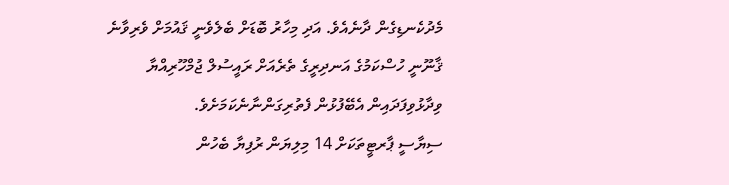މެދުކެނޑިގެން ދާނެއެވެ. އަދި މިހާރު ބޮޑަށް ބެލެވެނީ ޤައުމަށް ވެރިވާނެ ޤާނޫނީ ހުސްކަމުގެ އަނދިރީގެ ތެރެއަށް ރައީސުލް ޖުމްހޫރިއްޔާ ވިދާޅުވިފަދައިން އެބޭފުޅުން ފެތުރިގަންނާނެކަމަށެވެ.
ސިޔާސީ ޕާރޓީތަކަށް 14 މިލިޔަން ރުފިޔާ ބެހުން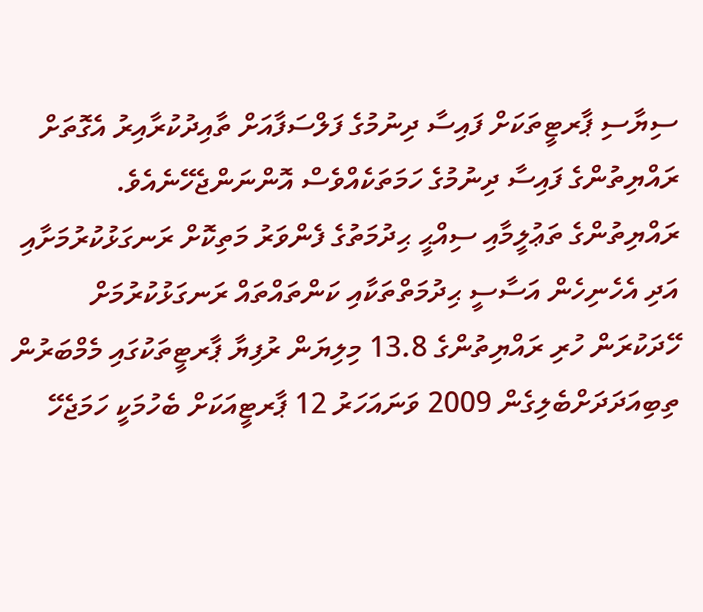ސިޔާސި ޕާރޓީތަކަށް ފައިސާ ދިނުމުގެ ފަލްސަފާއަށް ތާއިދުކުރާއިރު އެގޮތަށް ރައްޔިތުންގެ ފައިސާ ދިނުމުގެ ހަމަތަކެއްވެސް އޮންނަންޖެހޭނެއެވެ. ރައްޔިތުންގެ ތަޢުލީމާއި ސިއްޙީ ޙިދުމަތުގެ ފެންވަރު މަތިކޮށް ރަނގަޅުކުރުމަށާއި އަދި އެހެނިހެން އަސާސީ ޙިދުމަތްތަކާއި ކަންތައްތައް ރަނގަޅުކުރުމަށް ހޭދަކުރަން ހުރި ރައްޔިތުންގެ 13.8 މިލިޔަން ރުފިޔާ ޕާރޓީތަކުގައި މެމްބަރުން ތިބިއަދަދަށްބެލިގެން 2009 ވަނައަހަރު 12 ޕާރޓީއަކަށް ބެހުމަކީ ހަމަޖެހޭ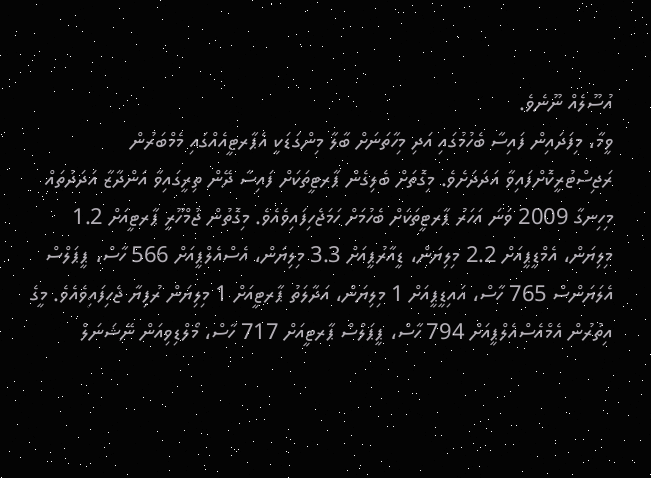އުސޫލެއް ނޫނެވެ.
ވީމާ، މިފަދައިން ފައިސާ ބެހުމުގައި އަދި މިހާތަނަށް ބާލާ މިންގަޑަކީ އެޕާރޓީއެއްގައި މެމްބަރުން ރަޖިސްޓުރީކޮށްފައިވާ އަދަދަށެވެ. މިގޮތަށް ބެލިގެން ޕާރޓީތަކަށް ފައިސާ ދޭން ތިރީގައިވާ އަންދާޒާ އަދަދުތައް މިހިނގާ 2009 ވަނަ އަހަރު ޕާރޓީތަކަށް ބެހުމަށް ހަމަޖެހިފައިވެއެވެ. މިގޮތުން ޖުމްހޫރީ ޕާރޓީއަށް 1.2 މިލިޔަން، އެމްޑީޕީއަށް 2.2 މިލިޔަން، ޑީއާރުޕީއަށް 3.3 މިލިޔަން، އެސްއެލްޕީއަށް 566 ހާސް، ޕީޕަލްސް އެލަޔަންސް 765 ހާސް، އައިޑީޕީއަށް 1 މިލިޔަން، އަދާލަތު ޕާރޓީއަށް 1 މިލިޔަން ރުފިޔާ ޖެހިފައިވެއެވެ. މީގެ އިތުރުން އެމްއެސްއެލްޕީއަށް 794 ހާސް، ޕީޕަލްސް ޕާރޓީއަށް 717 ހާސް، މޯލްޑިވިއަން ނޭޝަނަލް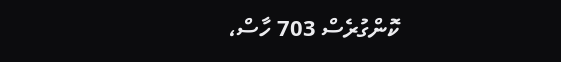ކޮންގުރެސް 703 ހާސް،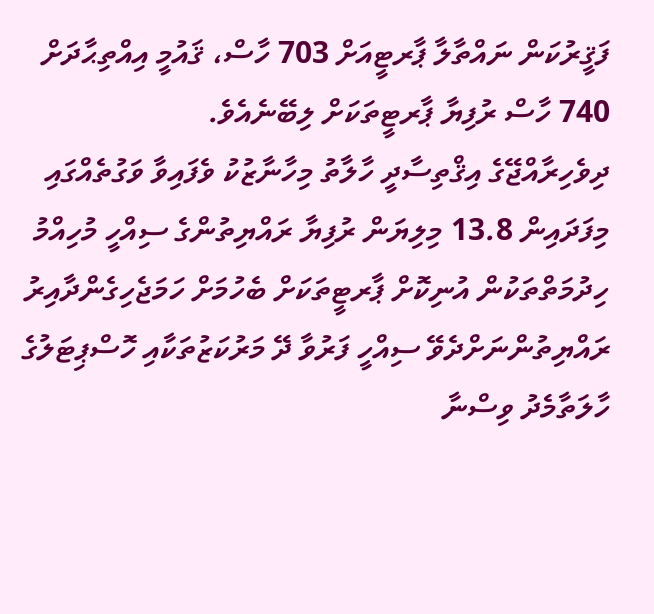ފަޤީރުކަން ނައްތާލާ ޕާރޓީއަށް 703 ހާސް، ޤައުމީ އިއްތިޙާދަށް 740 ހާސް ރުފިޔާ ޕާރޓީތަކަށް ލިބޭނެއެވެ.
ދިވެހިރާއްޖޭގެ އިޤްތިސާދީ ހާލާތު މިހާނާޒުކު ވެފައިވާ ވަގުތެއްގައި މިފަދައިން 13.8 މިލިޔަން ރުފިޔާ ރައްޔިތުންގެ ސިއްހީ މުހިއްމު ހިދުމަތްތަކުން އުނިކޮށް ޕާރޓީތަކަށް ބެހުމަށް ހަމަޖެހިގެންދާއިރު ރައްޔިތުންނަށްދެވޭ ސިއްހީ ފަރުވާ ދޭ މަރުކަޒުތަކާއި ހޮސްޕިޓަލުގެ ހާލަތާމެދު ވިސްނާ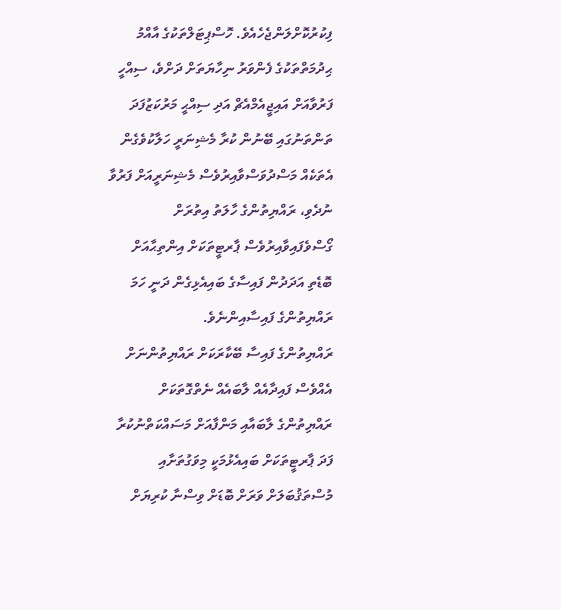ފިކުރުކޮށްލަންޖެހެއެވެ. ހޮސްޕިޓަލްތަކުގެ އާއްމު ޙިދުމަތްތަކުގެ ފެންވަރު ނިހާޔަތަށް ދަށްވެ، ސިއްހީ ފަރުވާއަށް އައިޖީއެމްއެޗް އަދި ސިއްޙީ މަރުކަޒުފަދަ ތަންތަނުގައި ބޭނުން ކުރާ މެޝިނަރީ ހަލާކުވެގެން އެތަކެއް މަސްދުވަސްވާއިރުވެސް މެޝިނަރީއަށް ފަރުވާ ނުދެވި، ރައްޔިތުންގެ ހާލަތު އިތުރަށް ގޯސްވެފައިވާއިރުވެސް ޕާރޓީތަކަށް އިންތިޙާއަށް ބޮޑެތި އަދަދުން ފައިސާގެ ބައިއެޅިގެން ދަނީ ހަމަ ރައްޔިތުންގެ ފައިސާއިންނެވެ.
ރައްޔިތުންގެ ފައިސާ ބޭކާރަކަށް ރައްޔިތުންނަށް އެއްވެސް ފައިދާއެއް ލާބައެއް ނެތްގޮތަކަށް ރައްޔިތުންގެ ލާބައާއި މަންފާއަށް މަސައްކަތްނުކުރާ ފަދަ ޕާރޓީތަކަށް ބައިއެޅުމަކީ މިވަގުތަށާއި މުސްތަޤުބަލަށް ވަރަށް ބޮޑަށް ވިސްނާ ކުރިޔަށް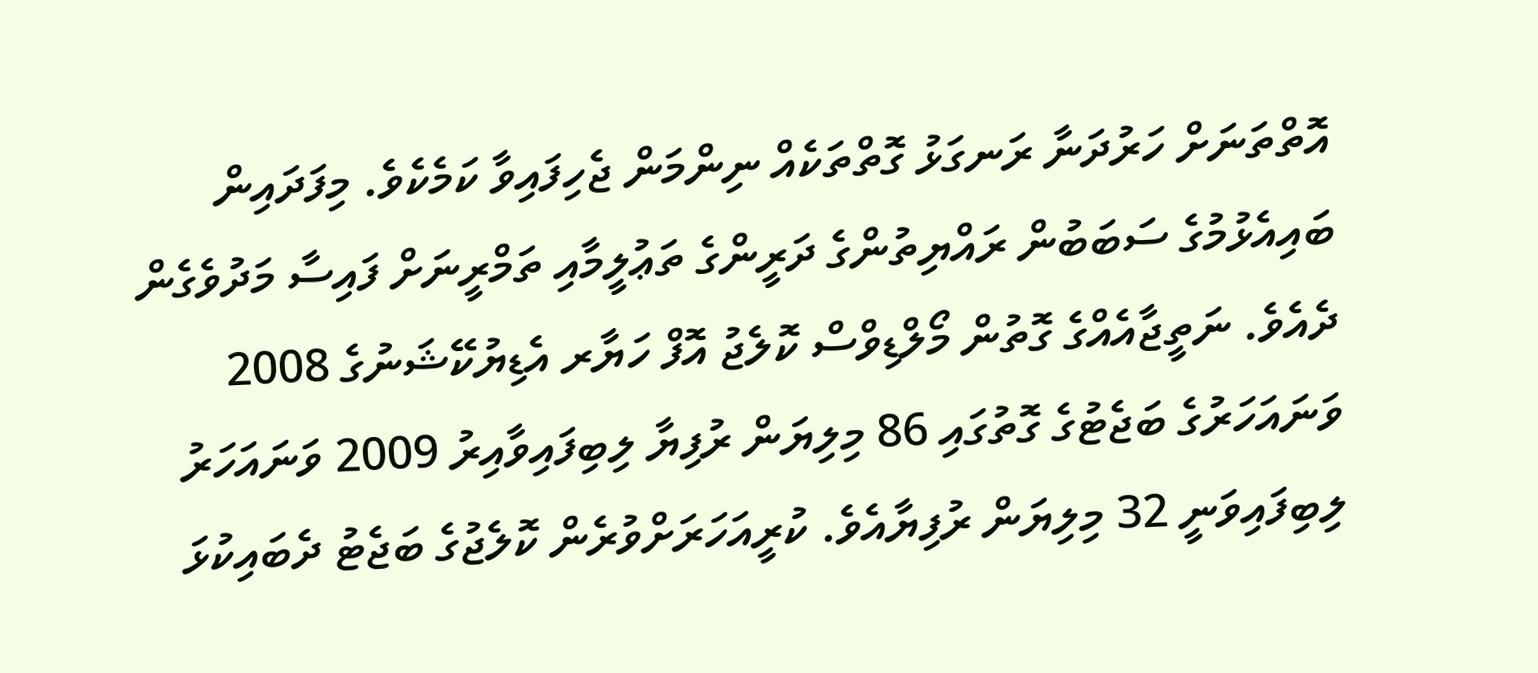އޮތްތަނަށް ހަރުދަނާ ރަނގަޅު ގޮތްތަކެއް ނިންމަން ޖެހިފައިވާ ކަމެކެވެ. މިފަދައިން ބައިއެޅުމުގެ ސަބަބުން ރައްޔިތުންގެ ދަރީންގެ ތަޢުލީމާއި ތަމްރީނަށް ފައިސާ މަދުވެގެން ދެއެވެ. ނަތީޖާއެއްގެ ގޮތުން މޯލްޑިވްސް ކޮލެޖު އޮފް ހަޔާރ އެޑިޔުކޭޝަނުގެ 2008 ވަނައަހަރުގެ ބަޖެޓުގެ ގޮތުގައި 86 މިލިޔަން ރުފިޔާ ލިބިފައިވާއިރު 2009 ވަނައަހަރު ލިބިފައިވަނީ 32 މިލިޔަން ރުފިޔާއެވެ. ކުރީއަހަރަށްވުރެން ކޮލެޖުގެ ބަޖެޓު ދެބައިކުޅަ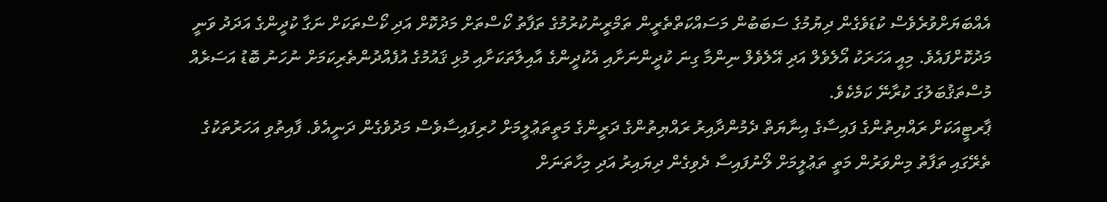އެއްބަޔަށްވުރެވެސް ކުޑަވެގެން ދިޔުމުގެ ސަބަބުން މަސައްކަތްތެރީން ތަމްރީނުކުރުމުގެ ތަފާތު ކޯސްތަށް މަދުކޮށް އަދި ކޯސްތަކަށް ނަގާ ކުދީންގެ އަދަދު ވަނީ މަދުކޮށްފައެވެ. މިއީ އަހަރަކު އޯލެވެލް އަދި އޭލެވެލް ނިންމާ ގިނަ ކުދީންނަށާއި އެކުދީންގެ އާއިލާތަކަށާއި މުޅި ޤައުމުގެ އުފެއްދުންތެރިކަމަށް ނުހަނު ބޮޑު އަސަރެއް މުސްތަޤުބަލުގަ ކުރާނޭ ކަމެކެވެ.
ޕާރޓީއަކަށް ރައްޔިތުންގެ ފައިސާގެ އިނާޔަތް ދެމުންދާއިރު ރައްޔިތުންގެ ދަރީންގެ މަތީތަޢުލީމަށް ހުރިފައިސާވެސް މަދުވެގެން ދަނީއެވެ. ފާއިތުވި އަހަރުތަކުގެ ތެރޭގައި ތަފާތު މިންވަރުން މަތީ ތަޢުލީމަށް ލޯނުފައިސާ ދެވިގެން ދިޔައިރު އަދި މިހާތަނަށް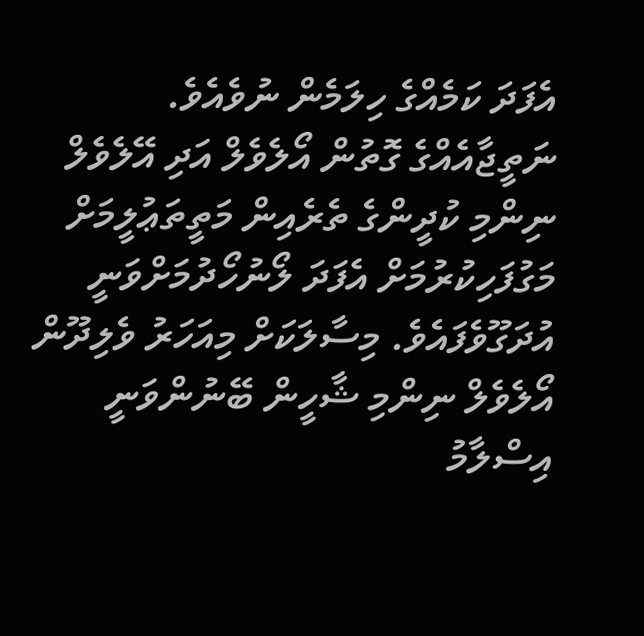އެފަދަ ކަމެއްގެ ހިލަމެން ނުވެއެވެ. ނަތީޖާއެއްގެ ގޮތުން އޯލެވެލް އަދި އޭލެވެލް ނިންމި ކުދީންގެ ތެރެއިން މަތީތަޢުލީމަށް މަގުފަހިކުރުމަށް އެފަދަ ލޯނުހޯދުމަށްވަނީ އުދަގޫވެފައެވެ. މިސާލަކަށް މިއަހަރު ވެލިދޫން އޯލެވެލް ނިންމި ޝާހީން ބޭނުންވަނީ އިސްލާމު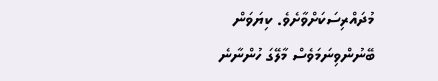މުދައްރިސަކަށްވާށެވެ. ކިޔަވަން ބޭނުންވިނަމަވެސް މާލޭގަ ހުންނާނެ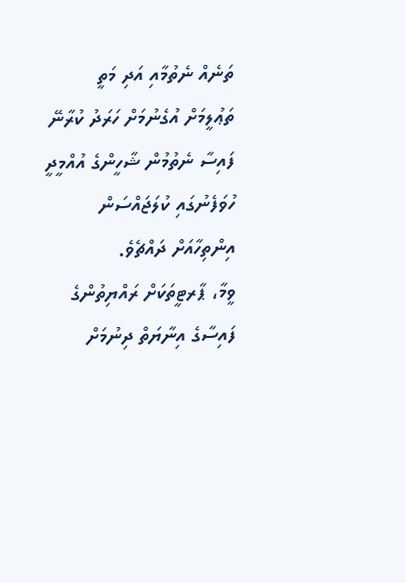ތަނެއް ނެތުމާއި އަދި މަތީ ތަޢުލީމަށް އުގެނުމަށް ހަރަދު ކުރާނޭ ފައިސާ ނެތުމުން ޝާހީންގެ އުއްމީދީ ހުވަފެނުގައި ކުލަޖައްސަން އިންތިހާއަށް ދައްޗެވެ.
ވީމާ، ޕާރޓީތަކަށް ރައްޔިތުންގެ ފައިސާގެ އިނާޔަތް ދިނުމަށް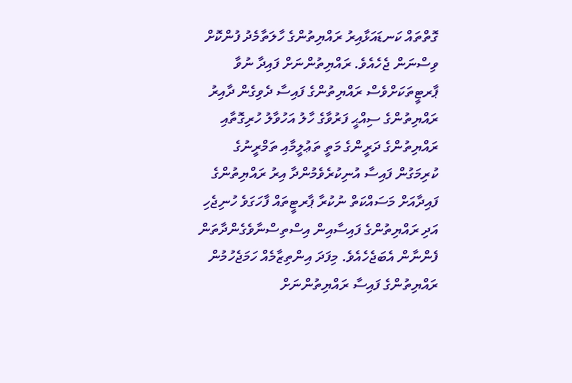ގޮތްތައް ކަނޑައަޅާއިރު ރައްޔިތުންގެ ހާލަތާމެދު ފުންކޮށް ވިސްނަން ޖެހެއެވެ. ރައްޔިތުންނަށް ފައިދާ ނުވާ ޕާރޓީތަކަށްވެސް ރައްޔިތުންގެ ފައިސާ ދެވިގެން ދާއިރު ރައްޔިތުންގެ ސިއްޙީ ފަރުވާގެ ހާލު އަހުވާލު ހުރިގޮތާއި ރައްޔިތުންގެ ދަރީންގެ މަތީ ތަޢުލީމާއި ތަމްރީނުގެ ކުރިމަގުން ފައިސާ އުނިކުރެވެމުންދާ އިރު ރައްޔިތުންގެ ފައިދާއަށް މަސައްކަތް ނުކުރާ ޕާރޓީތައް ފާހަގަވެ ހުނިޖެހި އަދި ރައްޔިތުންގެ ފައިސާއިން އިސްތިސްނާވެގެންދާތަން ފެންނާން އެބަޖެހެއެވެ. މިފަދަ އިންތިޒާމެއް ހަމަޖެހުމުން ރައްޔިތުންގެ ފައިސާ ރައްޔިތުންނަށް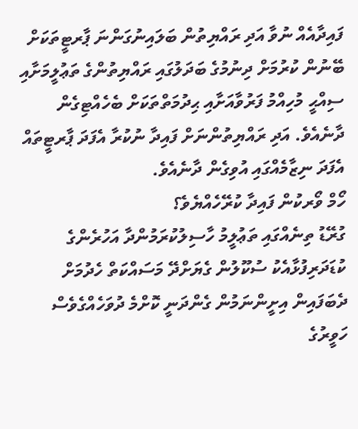ފައިދާއެއް ނުވާ އަދި ރައްޔިތުން ބަލައިނުގަންނަ ޕާރޓީތަކަށް ބޭނުން ކުރުމަށް ދިނުމުގެ ބަދަލުގައި ރައްޔިތުންގެ ތަޢުލީމަށާއި ސިއްޙީ މުހިއްމު ފަރުވާއަށާއި ޙިދުމަތްތަކަށް ބެހެއްޓިގެން ދާނެއެވެ. އަދި ރައްޔިތުންނަށް ފައިދާ ނުކުރާ އެފަދަ ޕާރޓީތައް އެފަދަ ނިޒާމެއްގައި އުވިގެން ދާނެއެވެ.
ހޯމް ވޯރކުން ފައިދާ ކުރޭހެއްޔެވެ؟
ގުރޭޑު ތިނެއްގައި ތަޢުލީމު ހާސިލުކުރަމުންދާ އަހުރެންގެ ކުޑަދަރިފުޅާއެކު ސުކޫލުން ގެޔަށްދޭ މަސައްކަތް ހެދުމަށް ދެބަފައިން އިށީންނަމުން ގެންދަނީ ކޮށްމެ ދުވަހެއްގެވެސް ހަވީރުގެ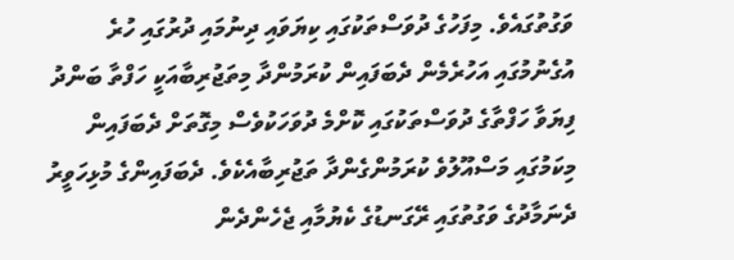ވަގުތުގައެވެ. މިފަހުގެ ދުވަސްތަކުގައި ކިޔަވައި ދިނުމައި ދުރުގައި ހުރެ އުގެނުމުގައި އަހުރެމެން ދެބަފައިން ކުރަމުންދާ މިތަޖުރިބާއަކީ ހަފްތާ ބަންދު ފިޔަވާ ހަފްތާގެ ދުވަސްތަކުގައި ކޮށްމެ ދުވަހަކުވެސް މިގޮތަށް ދެބަފައިން މިކަމުގައި މަސްއޫލުވެ ކުރަމުންގެންދާ ތަޖުރިބާއެކެވެ. ދެބަފައިންގެ މުޅިހަވީރު ދެނަމާދުގެ ވަގުތުގައި ރޭގަނޑުގެ ކެޔުމާއި ޖެހެންދެން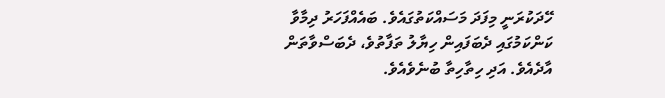ހޭދަކުރަނީ މިފަދަ މަސައްކަތުގައެވެ. ބައެއްފަހަރު ދިމާވާ ކަންކަމުގައި ދެބަފައިން ހިޔާލު ތަފާތުވެ، ދެބަސްވާތަން އާދެއެވެ. އަދި ހިތާހިތާ ބުނެވެއެވެ.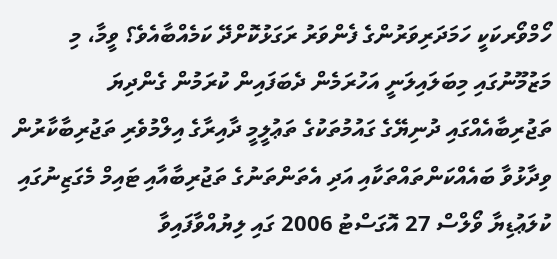ހޯމްވޯރކަކީ ހަމަދަރިވަރުންގެ ފެންވަރު ރަގަޅުކޮށްދޭ ކަމެއްބާއެވެ؟ ވީމާ، މި މަޒުމޫނުގައި މިބަލައިލަނީ އަހުރަމެން ދެބަފައިން ކުރަމުން ގެންދިޔަ ތަޖުރިބާއެއްގައި ދުނިޔޭގެ ގައުމުތަކުގެ ތަޢުލީމީ ދާއިރާގެ އިލްމުވެރި ތަޖުރިބާކާރުން ވިދާޅުވާ ބައެއްކަންތައްތަކާއި އަދި އެތަންތަނުގެ ތަޖުރިބާއާއި ޓައިމް މެގަޒިނުގައި ކުލަޢުޑިޔާ ވޯލްސް 27 އޮގަސްޓު 2006 ގައި ލިޔުއްވާފައިވާ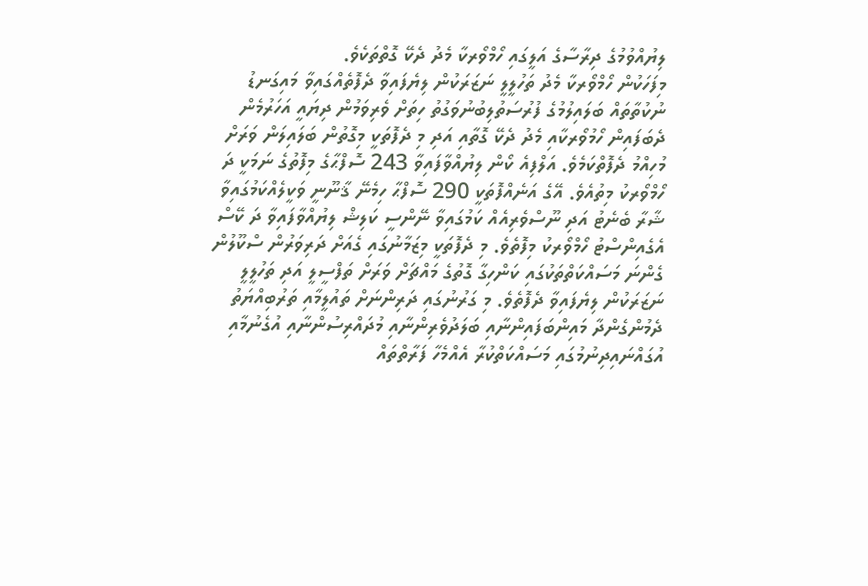ލިޔުއްވުމުގެ ދިރާސާގެ އަލީގައި ހޯމްވޯރކާ މެދު ދެކޭ ގޮތްތަކެވެ.
މިފަހަކުން ހޯމްވޯރކާ މެދު ތަހުލީލީ ނަޒަރަކުން ލިޔެފައިވާ ދެފޮތެއްގައިވާ މައިގަނޑު ނުކުތާތައް ބަލައިލުމުގެ ފުރުސަތުލިބުނުވަގުތު ހިތަށް ވެރިވަމުން ދިޔައީ އަހަރުމެން ދެބަފައިން ހޯމުވޯރކާއި މެދު ދެކޭ ގޮތާއި އަދި މި ދެފޮތަކީ މިގޮތުން ބަލައިލަން ވަރަށް މުހިއްމު ދެފޮތްކަމެވެ. އަލްފިއެ ކޯން ލިޔުއްވާފައިވާ 243 ސޮފްޙާގެ މިފޮތުގެ ނަމަކީ ދަ ހޯމްވޯރކު މިތުއެވެ. އޭގެ އަނެއްފޮތަކީ 290 ސޮފްޙާ ހިމެނޭ ޤާނޫނީ ވަކީލެއްކަމުގައިވާ ޝާރާ ބެނެޓު އަދި ނޫސްވެރިއެއް ކަމުގައިވާ ނޭންސީ ކަލިޝް ލިޔުއްވާފައިވާ ދަ ކޭސް އެގެއިންސްޓު ހޯމްވޯރކު މިފޮތެވެ. މި ދެފޮތަކީ މިޒަމާނުގައި ގެއަށް ދަރިވަރުން ސްކޫލުން ގެންނަ މަސައްކަތްތަކުގައި ކަންހިގާ ގޮތުގެ މައްޗަށް ވަރަށް ތަފްސީލީ އަދި ތަހުލީލީ ނަޒަރަކުން ލިޔެފައިވާ ދެފޮތެވެ. މި ގަރުނުގައި ދަރިންނަށް ތައުލީމާއި ތަރުބިއްޔަތު ދެމުންގެންދާ މައިންބަފައިންނާއި ބަލަދުވެރިންނާއި މުދައްރިސުންނާއި އުގެނުމާއި އުގައްނައިދިނުމުގައި މަސައްކަތްކުރާ އެއްމެހާ ފަރާތްތައް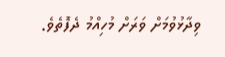ވިދާޅުވުމަށް ވަރަށް މުހިއްމު ދެފޮތެވެ.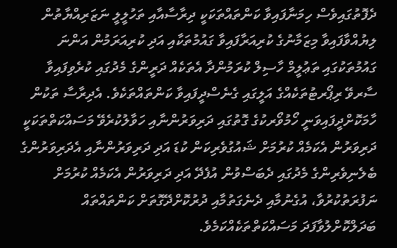ދެފޮތުގައިވެސް ހިމަނާފައިވާ ކަންތައްތަކަކީ ދިރާސާއާއި ތަހުލީލީ ނަޒަރިއްޔާތުން ލިޔުއްވާފައިވާ މިޒަމާނުގެ ކުރިއަރާފައިވާ ގައުމުތަކާއި އަދި ކުރިއަރަމުން އަންނަ ގައުމުތަކުގައި ތަޢުލީމް ހާސިލް ކުރަމުންދާ އެތަކެއް ދަރީންގެ މެދުގައި ކުރެވިފައިވާ ސާރވޭ ރިޕޯރޓުތަކެއްގެ އަލީގައި ގެނެސްދީފައިވާ ކަންތައްތަކެވެ. އެދިރާސާ ތަކުން ހާމަކޮށްދީފައިވަނީ ހޯމުވޯރކުގެ ގޮތުގައި ދަރިވަރުންނާއި ހަވާލުކުރެވޭ މަސައްކަތްތަކަކީ ދަރިވަރުން އެކަމެއް ކުރުމަށް ޝައުގުވެރިކަން ކުޑަ އަދި ދަރިވަރުންނާއި އެދަރިވަރުންގެ ބެލެނިވެރިންގެ މެދުގައި ދެބަސްވުން އުފެދޭ އަދި ދަރިވަރުން އެކަމެއް ކުރުމަށް ނަފުރަތުކުރުވާ، އުގެނުމާއި ދެނެގަތުމާއި ދުރުކޮށްދޭގޮތަށް ކަންތައްތައް ބަދަލްކޮށްލުވާފަދަ މަސައްކަތްތަކެއްކަމެވެ.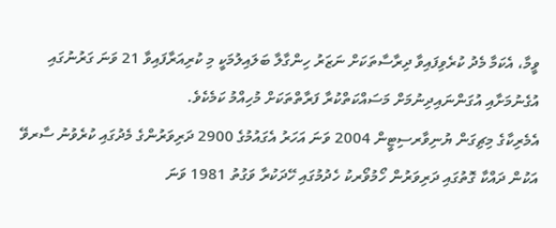ވީމާ، އެކަމާ މެދު ކުރެވިފައިވާ ދިރާސާތަކަށް ނަޒަރު ހިންގާލާ ބަލައިލުމަކީ މި ކުރިއަރާފައިވާ 21 ވަނަ ގަރުނުގައި އުގެނުމަށާއި އުގަންނައިދިނުމަށް މަސައްކަތްކުރާ ފަރާތްތަކަށް މުހިއްމު ކަމެކެވެ.
އެމެރިކާގެ މިޗިގަން ޔުނިވާރސިޓީން 2004 ވަނަ އަހަރު އެގައުމުގެ 2900 ދަރިވަރުންގެ މެދުގައި ކުރެވުނު ސާރވޭ އަކުން ދައްކާ ގޮތުގައި ދަރިވަރުން ހޯމުވޯރކު ހެދުމުގައި ހޭދަކުރާ ވަގުތު 1981 ވަނަ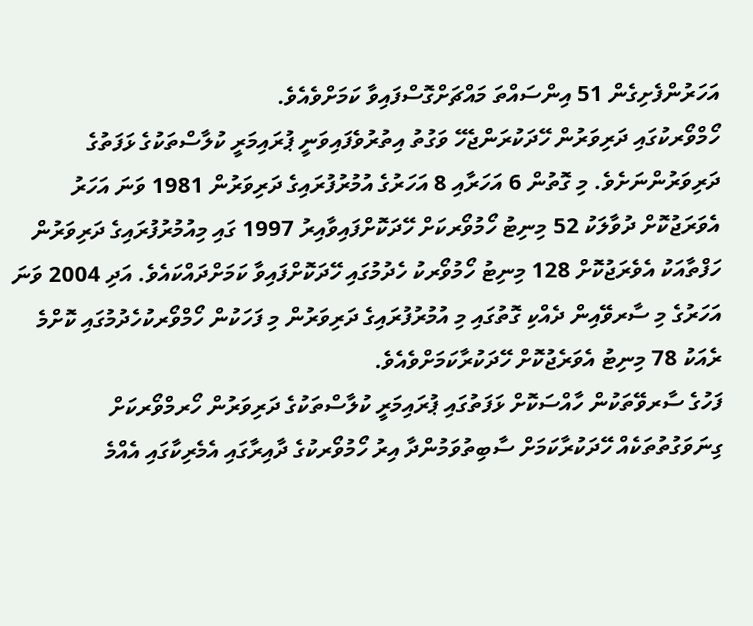އަހަރުންފެށިގެން 51 އިންސައްތަ މައްޗަށްގޮސްފައިވާ ކަމަށްވެއެވެ.
ހޯމްވޯރކުގައި ދަރިވަރުން ހޭދަކުރަންޖެހޭ ވަގުތު އިތުރުވެފައިވަނީ ޕުރައިމަރީ ކުލާސްތަކުގެ ޅަފަތުގެ ދަރިވަރުންނަށެވެ. މި ގޮތުން 6 އަހަރާއި 8 އަހަރުގެ އުމުރުފުރައިގެ ދަރިވަރުން 1981 ވަނަ އަހަރު އެވަރަޖުކޮށް ދުވާލަކު 52 މިނިޓު ހޯމުވޯރކަށް ހޭދަކޮށްފައިވާއިރު 1997 ގައި މިއުމުރުފުރައިގެ ދަރިވަރުން ހަފްތާއަކު އެވެރަޖުކޮށް 128 މިނިޓު ހޯމުވޯރކު ހެދުމުގައި ހޭދަކޮށްފައިވާ ކަމަށްދައްކައެވެ. އަދި 2004 ވަނަ އަހަރުގެ މި ސާރވޭއިން ދެއްކި ގޮތުގައި މި އުމުރުފުރައިގެ ދަރިވަރުން މި ފަހަކުން ހޯމްވޯރކުހެދުމުގައި ކޮށްމެ ރެއަކު 78 މިނިޓު އެވަރެޖުކޮށް ހޭދަކުރާކަމަށްވެއެވެ.
ފަހުގެ ސާރވޭތަކުން ހާއްސަކޮށް ޅަފަތުގައި ޕުރައިމަރީ ކުލާސްތަކުގެ ދަރިވަރުން ހޯރމްވޯރކަށް ގިނަވަގުތުތަކެއް ހޭދަކުރާކަމަށް ސާބިތުވަމުންދާ އިރު ހޯމުވޯރކުގެ ދާއިރާގައި އެމެރިކާގައި އެއްމެ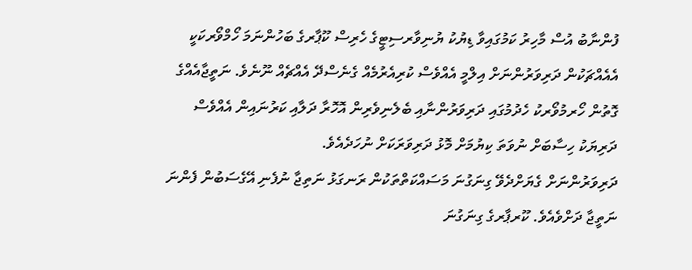ފުންނާބު އުސް މާހިރު ކަމުގައިވާ ޑިޔުކު ޔުނިވާރސިޓީގެ ހެރިސް ކޫޕާރގެ ބަހުންނަމަ ހޯމްވޯރކަކީ އެއެއްޗަކުން ދަރިވަރުންނަށް އިލްމީ އެއްވެސް ކުރިއެރުމެއް ގެނެސްދޭ އެއްޗެއް ނޫނެވެ. ނަތީޖާއެއްގެ ގޮތުން ހޯރމުވޯރކު ހެދުމުގައި ދަރިވަރުންނާއި ބެލެނިވެރިން އޮހޮރާ ދަލާއި ކަރުނައިން އެއްވެސް ދަރިޔަކު ހިސާބަށް ނުވަތަ ކިޔުމަށް މޮޅު ދަރިވަރަކަށް ނުހަދެއެވެ.
ދަރިވަރުންނަށް ގެޔަށްދެވޭ ގިނަގުނަ މަސައްކަތްތަކުން ރަނގަޅު ނަތިޖާ ނުފެނި އޭގެސަބުން ފެންނަ ނަތީޖާ ދަށްވެއެވެ. ކޫރޕާރގެ ގިނަގުނަ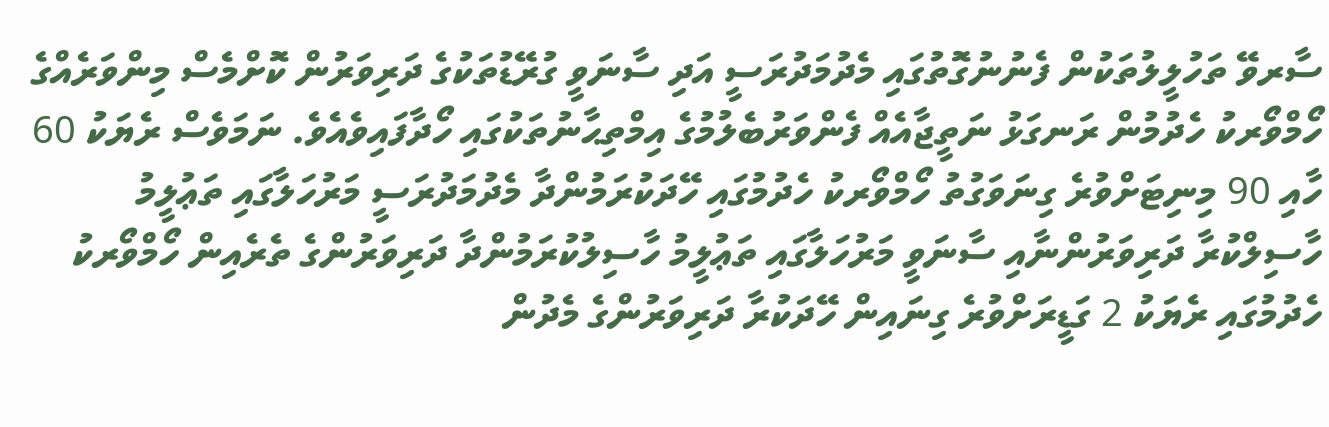ސާރވޭ ތަހުލީލުތަކުން ފެނުނުގޮތުގައި މެދުމަދުރަސީ އަދި ސާނަވީ ގުރޭޑުތަކުގެ ދަރިވަރުން ކޮށްމެސް މިންވަރެއްގެ ހޯމްވޯރކު ހެދުމުން ރަނގަޅު ނަތީޖާއެއް ފެންވަރުބެލުމުގެ އިމްތިޙާނުތަކުގައި ހޯދާފައިވެއެވެ. ނަމަވެސް ރެޔަކު 60 ހާއި 90 މިނިޓަށްވުރެ ގިނަވަގުތު ހޯމްވޯރކު ހެދުމުގައި ހޭދަކުރަމުންދާ މެދުމަދުރަސީ މަރުހަލާގައި ތަޢުލީމު ހާސިލްކުރާ ދަރިވަރުންނާއި ސާނަވީ މަރުހަލާގައި ތަޢުލީމު ހާސިލުކުރަމުންދާ ދަރިވަރުންގެ ތެރެއިން ހޯމްވޯރކު ހެދުމުގައި ރެޔަކު 2 ގަޑީރަށްވުރެ ގިނައިން ހޭދަކުރާ ދަރިވަރުންގެ މެދުން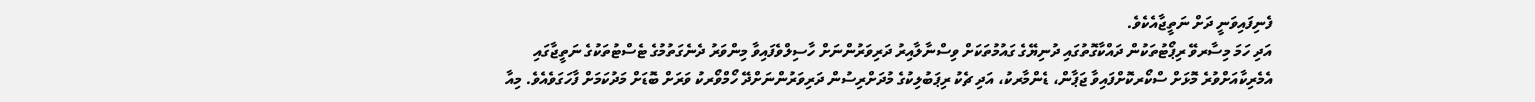ފެނިފައިވަނީ ދަށް ނަތީޖާއެކެވެ.
އަދި ހަމަ މިސާރވޭ ރިޕޯޓުތަކުން ދައްކާގޮތުގައި ދުނިޔޭގެ ގައުމުތަކަށް ވިސްނާލާއިރު ދަރިވަރުންނަށް ހާސިލްވެފައިވާ މިންވަރު ދެނެގަތުމުގެ ޓެސްޓުތަކުގެ ނަތީޖާގައި އެމެރިކާއަށްވުރެ މޮޅަށް ސްކޯރކޮށްފައިވާ ޖަޕާން، ޑެންމާރކު، އަދި ޗެކު ރިޕަބުލިކުގެ މުދަށްރިސުން ދަރިވަރުންނަށްދޭ ހޯމްވޯރކު ވަރަށް ބޮޑަށް މަދުކަމަށް ފާހަގަވެއެވެ. މިއާ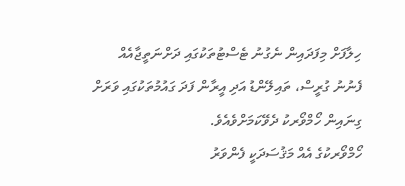ހިލާފަށް މިފަދައިން ނެގުނު ޓެސްޓުތަކުގައި ދަށްނަތީޖާއެއް ފެނުނު ގުރީސް، ތައިލޭންޑު އަދި އީރާން ފަދަ ގައުމުތަކުގައި ވަރަށް ގިނައިން ހޯމްވޯރކު ދެވޭކަމަށްވެއެވެ.
ހޯމްވޯރކުގެ އެއް މަޤުސަދަކީ ފެންވަރު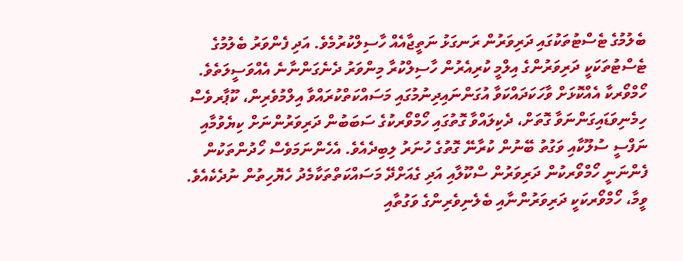ބެލުމުގެ ޓެސްޓުތަކުގައި ދަރިވަރުން ރަނގަޅު ނަތީޖާއެއް ހާސިލްކުރުމެވެ. އަދި ފެންވަރު ބެލުމުގެ ޓެސްޓުތަކަކީ ދަރިވަރުންގެ އިލްމީ ކުރިއެރުން ހާސިލްކުރާ މިންވަރު ދެނެގަންނާނެ އެއްވަސީލަތެވެ. ހޯމްވޯރކާ އެއްކޮޅަށް ވާހަކަދައްކަވާ އުގަންނައިދިނުމުގައި މަސައްކަތްކުރައްވާ އިލްމުވެރިން، ކޫޕާރވެސް ހިމެނިވަޑައިގަންނަވާ ގޮތަށް، ދެކިލައްވާ ގޮތުގައި ހޯމްވޯރކުގެ ސަބަބުން ދަރިވަރުންނަށް ކިޔެވުމާއި ނަފްސީ ސުލޫކާއި ވަގުތު ބޭނުން ކުރާނޭ ގޮތުގެ ހުނަރު ލިބިދެއެވެ. އެހެންނަމަވެސް ހޯދުންތަކުން ފެންނަނީ ހޯމްވޯރކުން ދަރިވަރުން ސްކޫލާއި އަދި ގެއަށްދޭ މަސައްކަތްތަކާމެދު ހެޔޮހިތުން ނުދެކެއެވެ. ވީމާ، ހޯމްވޯރކަކީ ދަރިވަރުންނާއި ބެލެނިވެރިންގެ ވަގުތާއި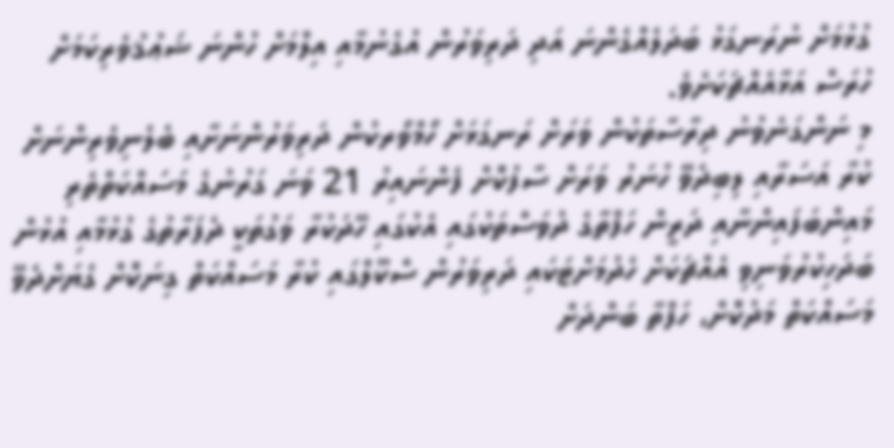ގުޅުމަށް ނުރަނގަޅު ބަދަލެއްގެންނަ އަދި ދަރިވަރުން އުގެނުމާއި އިލްމަށް ހުންނަ ޝަޢުޤުވެރިކަމަށް ހުރަސް އަޅާއެއްޗަކަށެވެ.
މި ނަންގަނެވުނު ދިރާސާތަކުން ވަރަށް ރަނގަޅަށް ހޯމްވޯރކުން ދަރިވަރުންނަށާއި ބެލެނިވެރިންނަށް ކުރާ އަސަރާއި ލިބިދެވޭ ހުނަރު ވަރަށް ސާފުކޮށް ފެންނައިރު 21 ވަނަ ގަރުނުގެ މަސައްކަތްތެރި މައިންބަފައިންނާއި ދަރީން ހަފްތާގެ ދުވަސްތަކުގައި އެކުގައި ހޭދަކުރާ ވަގުތަކީ ދެފަރާތުގެ ގުޅުމާއި އުޅުން ބަދަހިކުރުވަނިވި އެއްޗަކަށް ހެދުމަށްޓަކައި ދަރިވަރުން ސްކޫލްގައި ކުރާ މަސައްކަތް ގިނަކޮށް ގެޔަށްދެވޭ މަސައްކަތް މަދުކޮށް، ހަފްތާ ބަންދަށް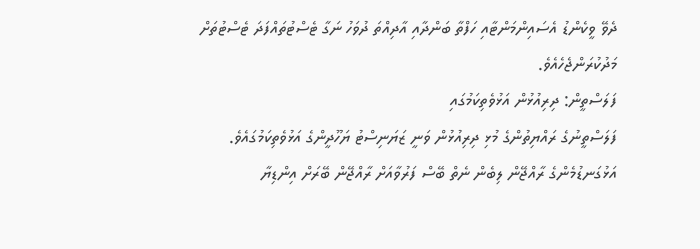ދެވޭ ވީކެންޑު އެސައިންމަންޓާއި ހަފްތާ ބަންދާއި އާދިއްތަ ދުވަހު ނަގާ ޓެސްޓުތައްފަދަ ޓެސްޓުތަށް މަދުކުރަންޖެހެއެވެ.
ފަލަސްތީން: ދިރިއުޅުން އަޅުވެތިކަމުގައި
ފަލަސްތީނުގެ ރައްޔިތުންގެ މުޅި ދިރިއުޅުން ވަނީ ޒަޔަނިސްޓު ޔަހޫދީންގެ އަޅުވެތިކަމުގައެވެ. އަޅުގަނޑުމެންގެ ރާއްޖޭން ލިބެން ނެތް ބޭސް ފަރުވާއަށް ރާއްޖޭން ބޭރަށް އިންޑިޔާ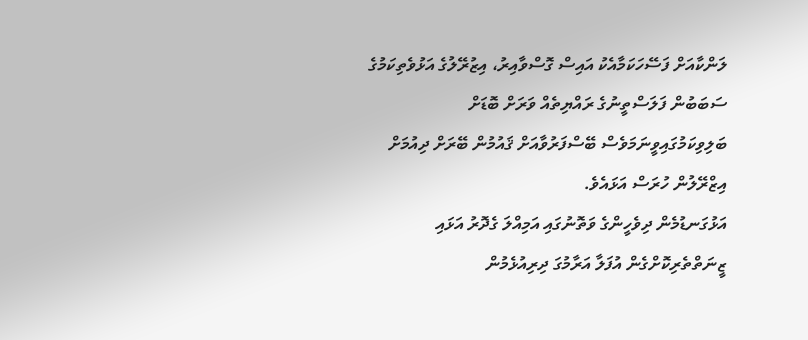ލަންކާއަށް ފަސޭހަކަމާއެކު އައިސް ގޮސްވާއިރު، އިޒުރޭލުގެ އަޅުވެތިކަމުގެ ސަބަބުން ފަލަސްތީނުގެ ރައްޔިތެއް ވަރަށް ބޮޑަށް ބަލިވިކަމުގައިވީނަމަވެސް ބޭސްފަރުވާއަށް ޤައުމުން ބޭރަށް ދިއުމަށް އިޒްރޭލުން ހުރަސް އަޅައެވެ.
އަޅުގަނޑުމެން ދިވެހީންގެ ވަތޮނުގައި އަމިއްލަ ގެދޮރު އަޅައި ޒީނަތްތެރިކޮށްގެން އުފަލާ އަރާމުގަ ދިރިއުޅެމުން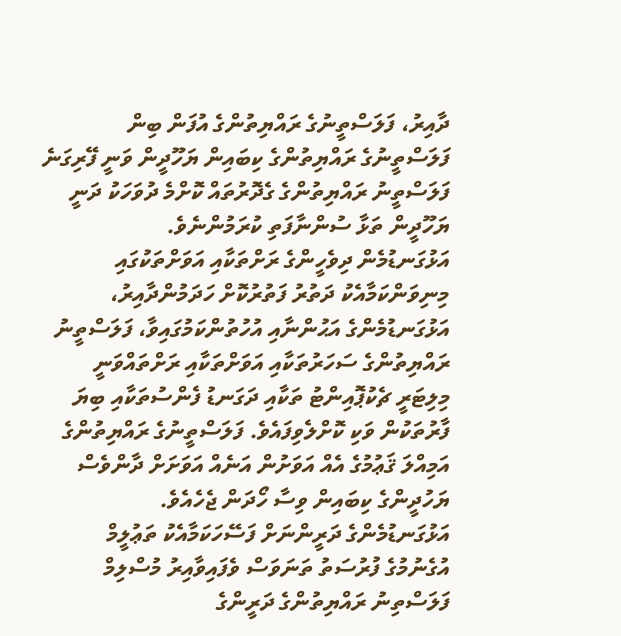ދާއިރު، ފަލަސްތީނުގެ ރައްޔިތުންގެ އުފަން ބިން ފަލަސްތީނުގެ ރައްޔިތުންގެ ކިބައިން ޔަހޫދީން ވަނީ ފޭރިގަނެ ފަލަސްތީނު ރައްޔިތުންގެ ގެދޮރުތައް ކޮށްމެ ދުވަހަކު ދަނީ ޔަހޫދީން ތަޅާ ސުންނާފަތި ކުރަމުންނެވެ.
އަޅުގަނޑުމެން ދިވެހީންގެ ރަށްތަކާއި އަވަށްތަކުގައި މިނިވަންކަމާއެކު ދަތުރު ފަތުރުކޮށް ހަދަމުންދާއިރު، އަޅުގަނޑުމެންގެ އަޙުންނާއި އުހުތުންކަމުގައިވާ، ފަލަސްތީނު ރައްޔިތުންގެ ސަހަރުތަކާއި އަވަށްތަކާއި ރަށްތައްވަނީ މިލިޓަރީ ޗެކުޕޮއިންޓު ތަކާއި ދަގަނޑު ފެންސުތަކާއި ބިޔަ ފާރުތަކުން ވަކި ކޮށްލެވިފައެވެ. ފަލަސްތީނުގެ ރައްޔިތުންގެ އަމިއްލަ ޤަޢުމުގެ އެއް އަވަށުން އަނެއް އަވަށަށް ދާންވެސް ޔަހުދީންގެ ކިބައިން ވިސާ ހޯދަން ޖެހެއެވެ.
އަޅުގަނޑުމެންގެ ދަރީންނަށް ފަސޭހަކަމާއެކު ތަޢުލީމް އުގެނުމުގެ ފުރުސަތު ތަނަވަސް ވެފައިވާއިރު މުސްލިމް ފަލަސްތިނު ރައްޔިތުންގެ ދަރީންގެ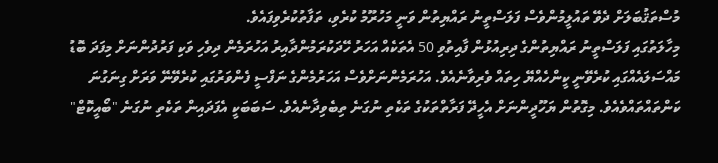މުސްތަޤުބަލަށް ދެވޭ ތައުލީމުންވެސް ފަލަސްތީނު ރައްޔިތުން ވަނީ މަހުރޫމު ކުރެވި، ތަފާތުކުރެވިފައެވެ.
މިހާލަތުގައި ފަލަސްތީނު ރައްޔިތުންގެ ދިރިއުޅުން ފާއިތުވި 50 އެތަކެއް އަހަރު ހޭދަކުރަމުންދާއިރު އަހުރަމެން ދިވެހި ވަކި ފަރުދުންނަށް މިފަދަ ބޮޑު މައްސަލައެއްގައި ކުރެވޭނީ ކީންހެއްޔޭ ހިތައް ވެރިވާނެއެވެ. އަހުރަމެންނަށްވެސް އަހަރުމެންގެ ނަފްސީ ފެންވަރުގައި ކުރެވޭނޭ ވަރަށް ގިނަގުނަ ކަންތައްތައްވެއެވެ. މިގޮތުން ޔަހޫދީންނަށް އެހީދޭ ފަރާތްތަކުގެ ތަކެތި ނުގަނެ ތިބެވިދާނެއެވެ. ސަބަބަކީ އެފަދައިން ތަކެތި ނުގަނެ "ބޯއީކޮޓް"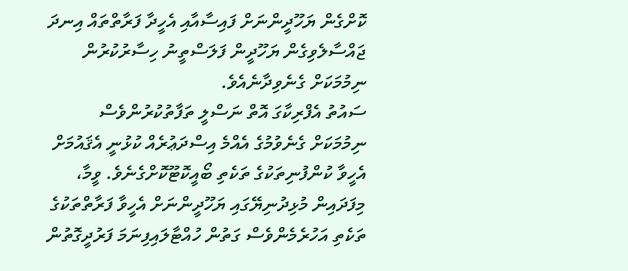ކޮށްގެން ޔަހޫދީންނަށް ފައިސާއާއި އެހީދާ ފަރާތްތައް އިނދަ ޖައްސާލެވިގެން ޔަހޫދީން ފަލަސްތީނު ހިސާރުކުރުން ނިމުމަކަށް ގެނެވިދާނެއެވެ.
ސައުތު އެފްރިކާގަ އޮތް ނަސްލީ ތަފާތުކުރުންވެސް ނިމުމަކަށް ގެނެވުމުގެ އެއްމެ އިސްދަޢުރެއް ކުޅުނީ އެޤައުމަށް އެހީވާ ކުންފުނިތަކުގެ ތަކެތި ބޯއީކޮޓޫކޮށްގެނެވެ. ވީމާ، މިފަދައިން މުޅިދުނިޔޭގައި ޔަހޫދީންނަށް އެހީވާ ފަރާތްތަކުގެ ތަކެތި އަހުރެމެންވެސް ގަތުން ހުއްޓާލައިފިނަމަ ފަރުދީގޮތުން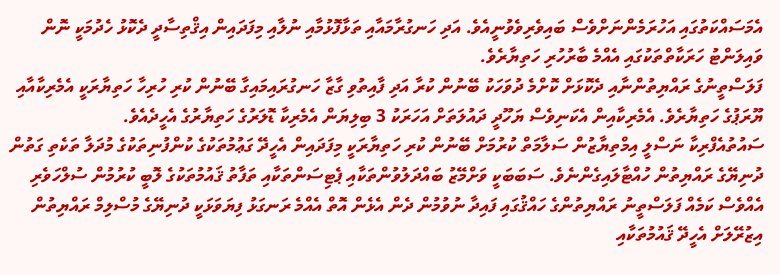އެމަސައްކަތުގައި އަހުރަމެންނަށްވެސް ބައިވެރިވެވުނީއެވެ. އަދި ހަނގުރާމައާއި ތަޅާފޮޅުމާއި ނުލާއި މިފަދައިން އިޤްތިސާދީ ދެކޮޅު ހެދުމަކީ ނޮން ވައިލަންޓު ހަރަކާތްތަކުގައި އެއްމެ ބާރުހުރި ހަތިޔާރެވެ.
ފަލަސްތީނުގެ ރައްޔިތުންނާއި ދެކޮޅަށް ކޮށްމެ ދުވަހަކު ބޭނުން ކުރާ އަދި ފާއިތުވި ގާޒާ ހަނގުރައިމައިގާ ބޭނުން ކުރި ހުރިހާ ހަތިޔާރަކީ އެމެރިކާއާއި ޔޫރަޕުގެ ހަތިޔާރެވެ. އެމެރިކާއިން އެކަނިވެސް ޔަހޫދީ ދައުލަތަށް އަހަރަކު 3 ބިލިޔަން އެމެރިކާ ޑޮލަރުގެ ހަތިޔާރުގެ އެހީދެއެވެ.
ސައުތުއެފްރިކާ ނަސްލީ އިމްތިޔާޒުން ސަލާމަތް ކުރުމަށް ބޭނުން ކުރި ހަތިޔާރަކީ މިފަދައިން އެހީދޭ ގަޢުމުތަކުގެ ކުންފުނިތަކުގެ މުދަލާ ތަކެތި ގަތުން ދުނިޔޭގެ ރައްޔިތުން ހުއްޓާލައިގެންނެވެ. ސަބަބަކީ ވަށްމޭޒު ބައްދަލުވުންތަކާއި ޕެޓިސަންތަކާއި ތަފާތު ޤައުމުތަކުގެ ލޮބީ ކުރުމުން ސުލްހަވެރި އެއްވެސް ކަމެއް ފަލަސްތީނު ރައްޔިތުންގެ ހައްޤުގައި ފައިދާ ނުވުމުން ދެން އެޅެން އޮތް އެއްމެ ރަނގަޅު ފިޔަވަޅަކީ ދުނިޔޭގެ މުސްލިމް ރައްޔިތުން އިޒުރޭލަށް އެހީދޭ ޤައުމުތަކާއި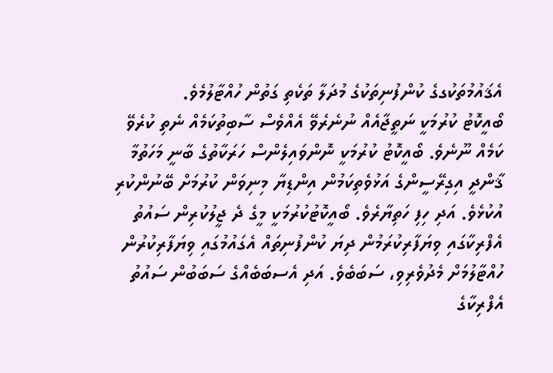އެޤައުމުތަކުގގެ ކުންފުނިތަކުގެ މުދަލާ ތަކެތި ގަތުން ހުއްޓާލުމެވެ.
ބޯއީކޮޓު ކުރުމަކީ ނަތީޖާއެއް ނުނެރެވޭ އެއްވެސް ސާބިތުކަމެއް ނެތި ކުރެވޭ ކަމެއް ނޫނެވެ. ބޯއީކޮޓު ކުރުމަކީ ނޮންވައިލެންސް ހަރަކާތުގެ ބާނީ މަހަތުމާ ޤާންދީ އިގިރޭސީންގެ އަޅުވެތިކަމުން އިންޑިޔާ މިނިވަން ކުރުމަށް ބޭނުންކުރި އުކުޅެވެ. އަދި ހިފި ހަތިޔާރެވެ. ބޯއީކޮޓުކުރުމަކީ މީގެ ދެ ޖީލުކުރިން ސައުތު އެފްރިކާގައި ވިޔަފާރިކުރަމުން ދިޔަ ކުންފުނިތައް އެގައުމުގައި ވިޔަފާރިކުރުން ހުއްޓާލުމަށް މެދުވެރިވި، ސަބަބެވެ. އަދި އެސބަބެއްގެ ސަބަބުން ސައުތު އެފްރިކާގެ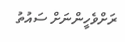ރަށްވެހީންނަށް ސައުތު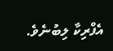އެފްރިކާ ލިބުނެވެ.